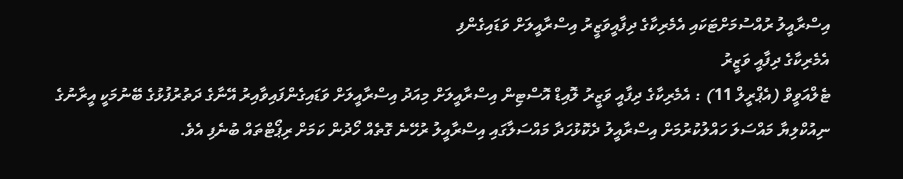އިސްރާއީލު ރުއްސުމަށްޓަކައި އެމެރިކާގެ ދިފާއީވަޒީރު އިސްރާއީލަށް ވަޑައިގެންފި
އެމެރިކާގެ ދިފާއީ ވަޒީރު
ޓެލްއަވީވް (އެޕްރީލް 11) : އެމެރިކާގެ ދިފާއީ ވަޒީރު ލޮއިޑް އޮސްޓިން އިސްރާއީލަށް މިއަދު އިސްރާއީލަށް ވަޑައިގެންފައިވާއިރު އޭނާގެ ދަތުރުފުޅުގެ ބޭނުމަކީ އީރާނުގެ ނިއުކްލިޔާ މައްސަލަ ހައްލުކުރުމަށް އިސްރާއީލު ދެކޮޅުހަދާ މައްސަލާގައި އިސްރާއީލު ރުހޭނެ ގޮތެއް ހޯދުން ކަމަށް ރިޕޯޓްތައް ބުނެފި އެވެ.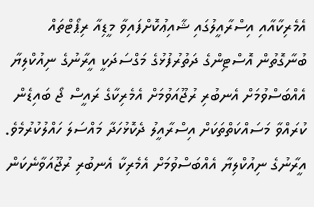އެމެރިކާއާއި އިސްރާއީލުގައި ޝާއިޢުކޮށްފައިވާ މީޑިއާ ރިޕޯޓްތައް ބުނާގޮތުން އޮސްޓިންގެ ދަތުރުފުޅުގެ މަގްސަދަކީ އީރާނުގެ ނިއުކްލިޔާ އެއްބަސްވުމަށް އެނބުރި ރުޖޫއަވުމަށް އެމެރިކާގެ ރައީސް ޖޯ ބައިޑެން ކުރައްވާ މަސައްކަތްތަކަށް އިސްރާއީލު ދެކޮޅުހަދާ މައްސަލަ ހައްލުކުރުމެވެ.
އީރާނުގެ ނިއުކްލިޔާ އެއްބަސްވުމަށް އެމެރިކާ އެނބުރި ރުޖޫއަވާނެކަން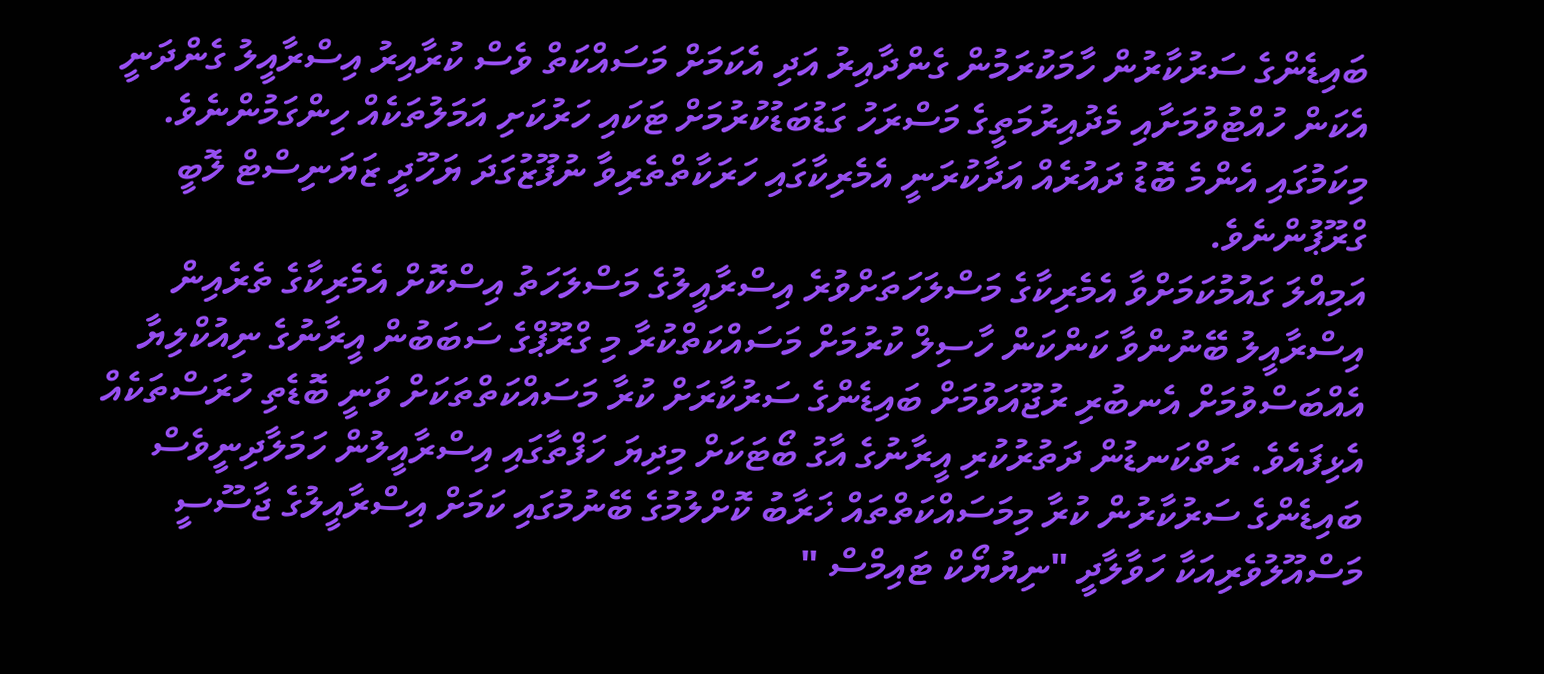ބައިޑެންގެ ސަރުކާރުން ހާމަކުރަމުން ގެންދާއިރު އަދި އެކަމަށް މަސައްކަތް ވެސް ކުރާއިރު އިސްރާއީލު ގެންދަނީ އެކަން ހުއްޓުވުމަށާއި މެދުއިރުމަތީގެ މަސްރަހު ގަޑުބަޑުކުރުމަށް ޓަކައި ހަރުކަށި އަމަލުތަކެއް ހިންގަމުންނެވެ. މިކަމުގައި އެންމެ ބޮޑު ދައުރެއް އަދާކުރަނީ އެމެރިކާގައި ހަރަކާތްތެރިވާ ނުފޫޒުގަދަ ޔަހޫދީ ޒަޔަނިސްޓް ލޮބީ ގްރޫޕުންނެވެ.
އަމިއްލަ ގައުމުކަމަށްވާ އެމެރިކާގެ މަސްލަހަތަށްވުރެ އިސްރާއީލުގެ މަސްލަހަތު އިސްކޮށް އެމެރިކާގެ ތެރެއިން އިސްރާއީލު ބޭނުންވާ ކަންކަން ހާސިލް ކުރުމަށް މަސައްކަތްކުރާ މި ގްރޫޕްގެ ސަބަބުން އީރާނުގެ ނިއުކްލިޔާ އެއްބަސްވުމަށް އެނބުރި ރުޖޫއަވުމަށް ބައިޑެންގެ ސަރުކާރަށް ކުރާ މަސައްކަތްތަކަށް ވަނީ ބޮޑެތި ހުރަސްތަކެއް އެޅިފައެވެ. ރަތްކަނޑުން ދަތުރުކުރި އީރާނުގެ އާގު ބޯޓަކަށް މިދިޔަ ހަފްތާގައި އިސްރާއީލުން ހަމަލާދިނީވެސް ބައިޑެންގެ ސަރުކާރުން ކުރާ މިމަސައްކަތްތައް ޚަރާބު ކޮށްލުމުގެ ބޭނުމުގައި ކަމަށް އިސްރާއީލުގެ ޖާސޫސީ މަސްއޫލުވެރިއަކާ ހަވާލާދީ "ނިޔުޔޯކް ޓައިމްސް "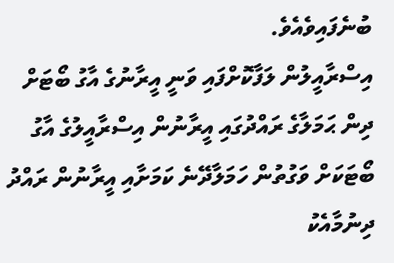ބުނެފައިވެއެވެ.
އިސްރާއީލުން ލަފާކޮށްފައި ވަނީ އީރާނުގެ އާގު ބޯޓަށް ދިން ޙަމަލާގެ ރައްދުގައި އީރާނުން އިސްރާއީލުގެ އާގު ބޯޓަކަށް ވަގުތުން ހަމަލާދޭނެ ކަމަށާއި އީރާނުން ރައްދު ދިނުމާއެކު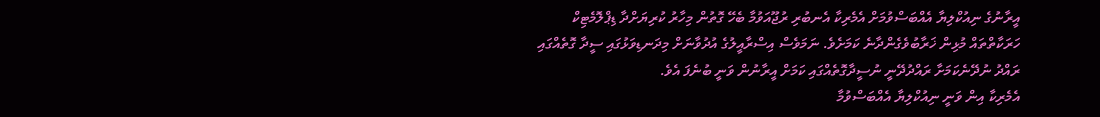އީރާނުގެ ނިއުކްލިޔާ އެއްބަސްވުމަށް އެމެރިކާ އެނބުރި ރުޖޫއަވުމާ ބެހޭ ގޮތުން މިހާރު ކުރިޔަށްދާ ޑިޕްލޮމެޓިކް ހަރަކާތްތައް މުޅިން ޚަރާބުވެގެންދާނެ ކަމަށެވެ. ނަމަވެސް އިސްރާއީލުގެ އުދުވާނަށް މިދަނޑިވަޅުގައި ސީދާ ގޮތެއްގައި ރައްދު ނުދޭނެކަމަށާ ރައްދުދޭނީ ނުސީދާގޮތެއްގައި ކަމަށް އީރާނުން ވަނީ ބުނެފަ އެވެ.
އެމެރިކާ އިން ވަނީ ނިއުކްލިޔާ އެއްބަސްވުމާ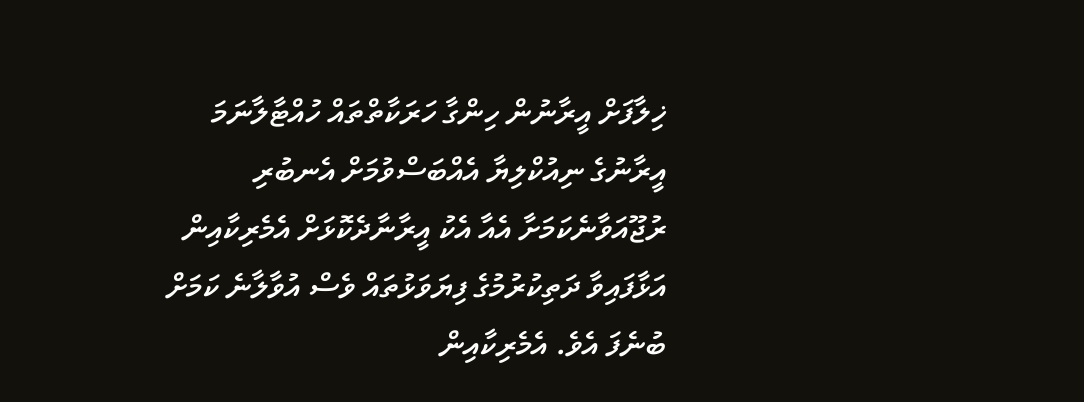ޚިލާފަށް އީރާނުން ހިންގާ ހަރަކާތްތައް ހުއްޓާލާނަމަ އީރާނުގެ ނިއުކްލިޔާ އެއްބަސްވުމަށް އެނބުރި ރުޖޫއަވާނެކަމަށާ އެއާ އެކު އީރާނާދެކޮޅަށް އެމެރިކާއިން އަޅާފައިވާ ދަތިކުރުމުގެ ފިޔަވަޅުތައް ވެސް އުވާލާނެ ކަމަށް ބުނެފަ އެވެ. އެމެރިކާއިން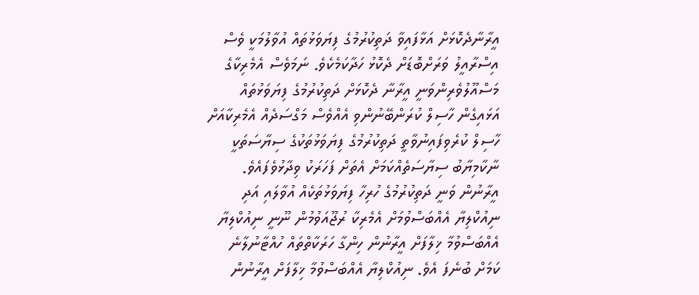އީރާނާދެކޮޅަށް އަޅާފައިވާ ދަތިކުރުމުގެ ފިޔަވަޅުތައް އުވާލުމަކީ ވެސް އިސްރާއީލު ވަރަށްބޮޑަށް ދެކޮޅު ހަދާކަމެކެވެ. ނަމަވެސް އެމެރިކާގެ މަސްއޫލުވެރިންވަނީ އީރާނާ ދެކޮޅަށް ދަތިކުރުމުގެ ފިޔަވަޅުތައް އަޅައިގެން ހާސިލް ކުރަންބޭނުންވި އެއްވެސް މަގްސަދެއް އެމެރިކާއަށް ހާސިލް ކުރެވިފައިނުވާތީ ދަތިކުރުމުގެ ފިޔަވަޅުތަކުގެ ސިޔާސަތަކީ ނާކާމިޔާބު ސިޔާސަތެއްކަމަށް އެތަށް ފަހަރަކު ވިދާޅުވެފައެވެ.
އީރާނުން ވަނީ ދަތިކުރުމުގެ ހުރިހާ ފިޔަވަޅުތަކެއް އުވާލައި އަދި ނިއުކްލިޔާ އެއްބަސްވުމަށް އެމެރިކާ ރުޖޫއަވުމުން ނޫނީ ނިއުކްލިޔާ އެއްބަސްވުމާ ޚިލާފަށް އީރާނުން ހިންގާ ހަރަކާތްތައް ހުއްޓާނުލާނެ ކަމަށް ބުނެފަ އެވެ. ނިއުކްލިޔާ އެއްބަސްވުމާ ޚިލާފަށް އީރާނުން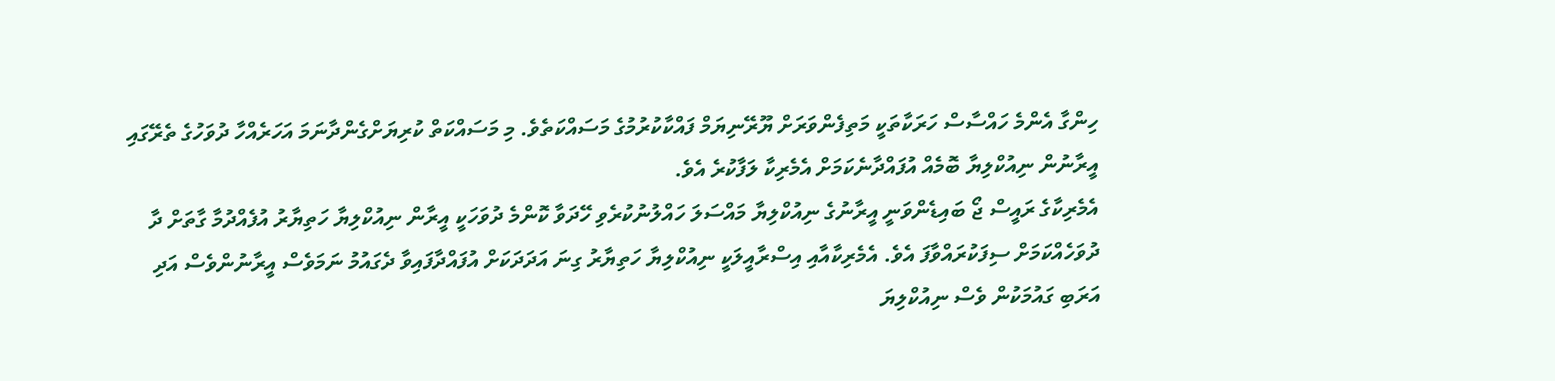ހިންގާ އެންމެ ހައްސާސް ހަރަކާތަކީ މަތިފެންވަރަށް ޔޫރޭނިޔަމް ފައްކާކުރުމުގެ މަސައްކަތެވެ. މި މަސައްކަތް ކުރިޔަށްގެންދާނަމަ އަހަރެއްހާ ދުވަހުގެ ތެރޭގައި އީރާނުން ނިއުކްލިޔާ ބޮމެއް އުފައްދާނެކަމަށް އެމެރިކާ ލަފާކުރެ އެވެ.
އެމެރިކާގެ ރައީސް ޖޯ ބައިޑެންވަނީ އީރާނުގެ ނިއުކްލިޔާ މައްސަލަ ހައްލުނުކުރެވި ހޭދަވާ ކޮންމެ ދުވަހަކީ އީރާން ނިއުކްލިޔާ ހަތިޔާރު އުފެއްދުމާ ގާތަށް ދާ ދުވަހެއްކަމަށް ސިފަކުރައްވާފަ އެވެ. އެމެރިކާއާއި އިސްރާއީލަކީ ނިއުކްލިޔާ ހަތިޔާރު ގިނަ އަދަދަކަށް އުފައްދާފައިވާ ދެގައުމު ނަމަވެސް އީރާނުންވެސް އަދި އަރަބި ގައުމަކުން ވެސް ނިއުކްލިޔަ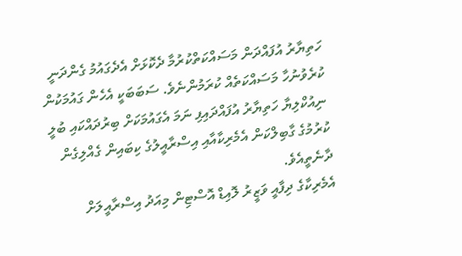ހަތިޔާރު އުފައްދަން މަސައްކަތްކުރުމާ ދެކޮޅަށް އެދެގައުމު ގެންދަނީ ކުރެވުނުހާ މަސައްކަތެއް ކުރަމުންނެވެ. ސަބަބަކީ އެހެން ގައުމަކުން ނިއުކްލިޔާ ހަތިޔާރު އުފައްދައިފި ނަމަ އެގައުމަކަށް ބިރުދައްކައި ބުލީ ކުރުމުގެ ގާބިލްކަން އެމެރިކާއާއި އިސްރާއީލުގެ ކިބައިން ގެއްލިގެން ދާނެތީއެވެ.
އެމެރިކާގެ ދިފާއީ ވަޒީރު ލޮއިޑް އޮސްޓިން މިއަދު އިސްރާއީލަށް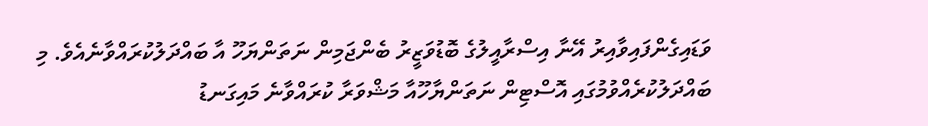ވަޑައިގެންފައިވާއިރު އޭނާ އިސްރާއީލުގެ ބޮޑުވަޒީރު ބެންޖަމިން ނަތަންޔަހޫ އާ ބައްދަލުކުރައްވާނެއެވެ. މި ބައްދަލުކުރެއްވުމުގައި އޮސްޓިން ނަތަންޔާހޫއާ މަޝްވަރާ ކުރައްވާނެ މައިގަނޑު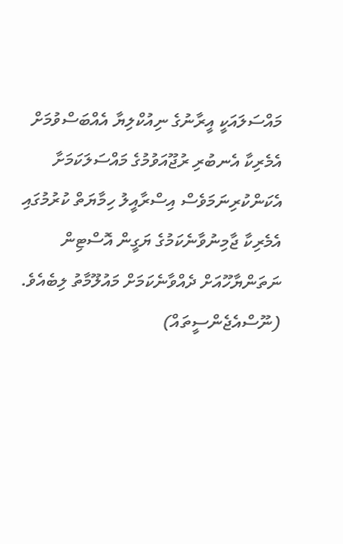މައްސަލައަކީ އީރާނުގެ ނިއުކްލިޔާ އެއްބަސްވުމަށް އެމެރިކާ އެނބުރި ރުޖޫއަވުމުގެ މައްސަލަކަމަށާ އެކަންކުރިނަމަވެސް އިސްރާއީލު ހިމާޔަތް ކުރުމުގައި އެމެރިކާ ޖާމިނުވާނެކަމުގެ ޔަގީން އޮސްޓިން ނަތަންޔާހޫއަށް ދެއްވާނެކަމަށް މައުލޫމާތު ލިބެއެވެ.
(ނޫސްއެޖެންސީތައް)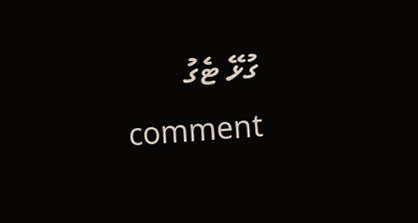ގުޅޭ ޓެގު
comment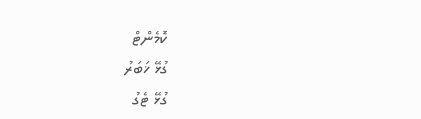ކޮމެންޓް
ގުޅޭ ޚަބަރު
ގުޅޭ ޓެގު